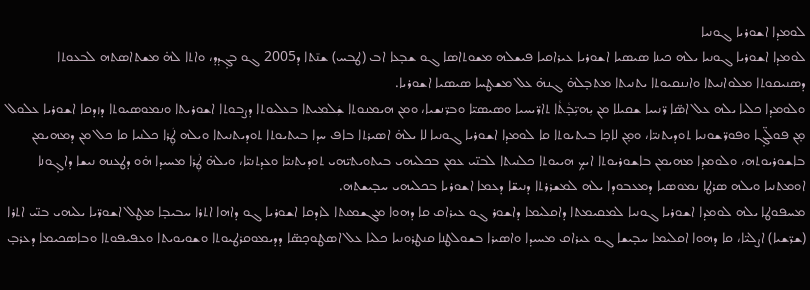ܠܘܡܕܐ ܐܫܘܪܝܐ ܓܘܢܝܐ
ܠܘܡܕܐ ܐܫܘܪܝܐ ܓܘܢܝܐ ܝܠܗ ܟܝܢܐ ܣܝܣܝܐ ܐܫܘܪܝܐ ܥܝܪܐܩܝܐ ܦܝܫܠܗ ܡܫܘܬܐܣܐ ܓܘ ܫܒ̣ܥܐ ܐܒ (ܛܒܚ) ܫܢ̄ܬܐ ܕ2005 ܓܘ ܒܓ̣ܕܕ، ܘܐܬܐ ܠܗ̇ ܡܫܬܐܣܬܗ ܠܒܥܘܬܐ ܕܣܢܝܩܘܬܐ ܡܠܘܐܢܝܬܐ ܘܐܢܢܩܝܘܬܐ ܝܬܢܝܬܐ ܡܬܒ̣ܠܗ̇ ܓܢܗ̇ ܥܠ ܡܫܛܚܐ ܣܝܣܝܐ ܐܫܘܪܝܐ.
ܘܠܘܡܕܐ ܟܠܝܐ ܝܠܗ ܥܠ ܐܣ̈ܐ ܪ̈ܢܝܝܐ ܫܩܝܠܐ ܡܢ ܝܼܗܝܼ̈ܒ̣ܵܬܵܐ ܬܐܪ̈ܝܚܝܐ ܘܣܝܣܝ̈ܐ ܘܒܪ̈ܢܫܝܐ، ܘܡܢ ܗܝܡܢܘܬܐ ܫܲܠܡܝܬܐ ܒܥܠܝܘܬܐ ܕܨܒܘܬܐ ܐܫܘܪܝܬܐ ܘܢܡܘܣܝܘܬܐ ܕܙܕܩܐ ܐܫܘܪܝܐ ܥܠܘܠ ܡ̣ܢ ܦܘܠ̈ܓ̣ܐ ܘܦܘܪ̈ܫܘܢܝܐ ܬܘܕܝܬܢܝ̈ܐ، ܘܡ̣ܢ ܠܐܟ̣ܐ ܒܝܬܝܘܬܐ ܩܐ ܠܘܡܕܐ ܐܫܘܪܝܐ ܓܘܢܝܐ ܠܐ ܝܠܗ̇ ܐܣܝܪܬܐ ܒܐܦ ܚܕܐ ܒܝܬܝܘܬܐ ܬܘܕܝܬܢܝܬܐ ܘܝܠܗ ܛܲܪܐ ܟܠܢܝܐ ܩܐ ܟܠ ܡܢ ܕܡܗܝܡܢ ܒܐܫܘܪܝܘܬܗ، ܘܠܘܡܕܐ ܡܗܝܡܢ ܒܐܫܘܪܝܘܬܐ ܐܝܟ̣ ܗܝܝܘܬܐ ܟܠܢܝܬܐ ܠܒܢ̈ܝ ܥܡܢ ܒܟܠܝܗܝ ܒܝܬܘܝܬܝ̈ܗܝ ܬܘܕܝܬܢܝ̈ܐ ܘܥܕܬܢܝ̈ܐ، ܘܝܠܗ̇ ܛܲܪܐ ܡܚܝܕܐ ܗ̇ܘ ܕܛܥܢܗ ܢܝܫܐ ܕܐܓ̣ܘܢܐ ܐܘܡܬܢܝܐ ܘܝܠܗ ܣܪܛܐ ܢܡܘܣܝܐ ܕܡܥܒܘܕܐ ܝܠܗ ܠܡܫܪܪܬܐ ܕܢܝܫ̈ܐ ܕܥܡܐ ܐܫܘܪܝܐ ܒܟܠܝܗܝ ܚܒ̣ܝܫܬܗ.
ܡܚܦܘܛܐ ܝܠܗ ܠܘܡܕܐ ܐܫܘܪܝܐ ܓܘܢܝܐ ܠܡܩܝܡܬܐ ܕܐܩܠܝܡܐ ܕܐܫܘܪ ܓܘ ܥܝܪܐܩ ܩܐ ܕܗܘܐ ܡܓܫܡܢܬܐ ܠܙܕܩܐ ܐܫܘܪܝܐ ܓܘ ܕܐܗܐ ܐܬܪܐ ܚܒܝܒ̣ܐ ܡܛܠ ܐܫܘܪ̈ܝܐ ܝܠܝܗܝ ܒܢ̈ܝ ܐܬܪܐ (ܫܪ̈ܫܝܐ) ܐܨܠܝ̈ܐ، ܩܐ ܕܗܘܐ ܐܩܠܝܡܐ ܚܒ̣ܝܫܐ ܓܘ ܥܝܪܐܩ ܡܚܝܕܐ ܘܐܣܝܪܐ ܒܫܘܠܛܢܐ ܩܢܛܪܘܢܝܐ ܟܠܝܐ ܥܠ ܐܣܛܘܟ̣ܣ̈ܐ ܕܕܝܡܘܩܪܛܝܘܬܐ ܘܫܘܝܘܝܬܐ ܘܥܦܝܦܘܬܐ ܘܒܐܣܟܝܡܐ ܕܥܪܒ̣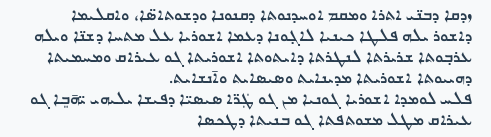ܙܕܩܐ ܕܒܢ̈ܝ ܐܬܪܐ ܘܡܩܡ ܐܘܚܕܢܘܬܐ ܕܩܢܘܢܐ ܘܕܫܘܬܐܣ̈ܐ، ܘܐܩܠܝܡܐ ܕܐܫܘܪ ܝܠܗ ܦܠܛܐ ܟܝܢܝܐ ܠܐܓ̣ܘܢܐ ܕܥܡܐ ܐܫܘܪܝܐ ܥܠ ܡܬܚܐ ܕܫܢ̈ܐ ܘܝܠܗ ܥܪܒ̣ܘܬܐ ܫܪܝܪܬܐ ܠܢܛܪܬܐ ܕܐܝܬܘܬܐ ܐܫܘܪܝܬܐ ܓܘ ܥܝܪܐܩ ܘܡܚܡܝܬܐ ܕܗܝܝܘܬܐ ܐܫܘܪܝܬܐ ܡܕܝܢܐܝܬ ܘܣܝܣܐܝܬ ܘܐ̄ܢܫܐܝܬ.
ܦܠܚ ܠܘܡܕܐ ܐܫܘܪܝܐ ܓܘܢܝܐ ܡܢ ܓܘ ܛܲܪ̈ܐ ܣܝܣܝ̈ܐ ܕܦܝܫܐ ܝܠܝܗܝ ܝ̈ܗ̄ܒܸܐ ܓܘ ܥܝܪܐܩ ܡܛܠ ܡܫܘܬܦܬܐ ܓܘ ܒܢܝܬܐ ܕܛܟܣܐ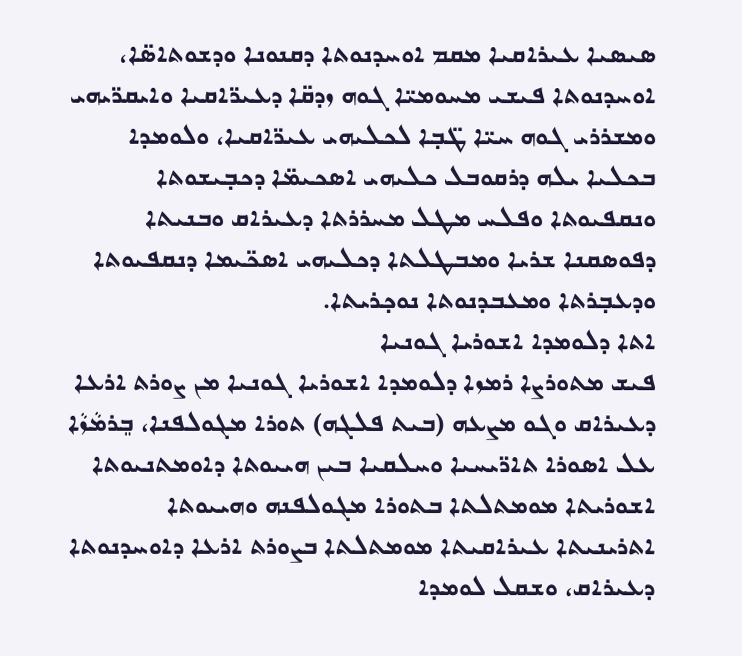ܣܝܣܝܐ ܥܝܪܐܩܝܐ ܡܩܡ ܐܘܚܕܢܘܬܐ ܕܩܢܘܢܐ ܘܕܫܘܬܐܣ̈ܐ، ܐܘܚܕܢܘܬܐ ܦܝܫܝ ܡܚܘܡܝ̈ܐ ܓܘܗ ܙܕܩ̈ܐ ܕܥܝܪ̈ܐܩܝܐ ܘܐܝܩܪ̈ܝܗܝ ܘܡܫܪܪܝ ܓܘܗ ܚܝ̈ܐ ܛ̈ܒ̣ܐ ܠܟܠܝܗܝ ܥܝܪ̈ܐܩܝܐ، ܘܠܘܡܕܐ ܒܟܠܝܐ ܝܠܗ ܕܪܩܘܒܠ ܟܠܝܗܝ ܐܣܟܝܡ̈ܐ ܕܟܒ̣ܝܫܘܬܐ ܘܢܩܦܝܘܬܐ ܘܦܠܚ ܡܛܠ ܡܚܪܪܬܐ ܕܥܝܪܐܩ ܘܒܢܝܬܐ ܕܦܘܣܩܢܐ ܫܪܝܐ ܘܡܒܛܠܬܐ ܕܟܠܝܗܝ ܐܣܟ̈ܝܡܐ ܕܢܩܦܝܘܬܐ ܘܕܥܒ̣ܪܬܐ ܘܡܥܒܕܢܘܬܐ ܢܘܟ̣ܪܝܬܐ.
ܐܬܐ ܕܠܘܡܕܐ ܐܫܘܪܝܐ ܓܘܢܝܐ
ܦܝܫ ܡܬܘܪܨܐ ܪܡܙܐ ܕܠܘܡܕܐ ܐܫܘܪܝܐ ܓܘܢܝܐ ܡܢ ܨܘܪܬ ܐܪܥܐ ܕܥܝܪܐܩ ܘܓܘ ܡܨܥܗ (ܒܝܬ ܦܠܓܗ) ܬܘܪܐ ܡܓܘܠܦܢܐ، ܒܸܪܡܵܙܵܐ ܥܠ ܐܣܘܪܐ ܬܐܪ̈ܝܚܝܐ ܘܚܠܩܝܐ ܒܝܢ ܗܝܝܘܬܐ ܕܐܘܡܬܢܝܘܬܐ ܐܫܘܪܝܬܐ ܡܘܡܬܠܬܐ ܒܬܘܪܐ ܡܓܘܠܦܢܗ ܘܗܝܝܘܬܐ ܐܬܪܝܢܝܬܐ ܥܝܪܐܩܝܬܐ ܡܘܡܬܠܬܐ ܒܨܘܪܬ ܐܪܥܐ ܕܐܘܚܕܢܘܬܐ ܕܥܝܪܐܩ، ܘܫܩܠ ܠܘܡܕܐ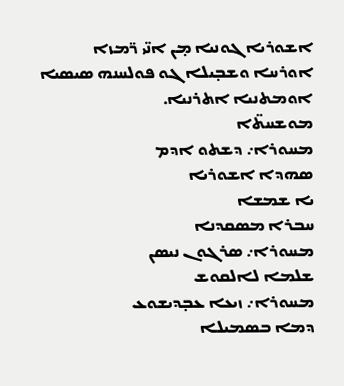ܐܫܘܪܝܐ ܓܘܢܝܐ ܡ̣ܢ ܐܢ̈ܝ ܪ̈ܡܙܐ ܐܘܪܚܐ ܘܫܒ̣ܝܠܐ ܓܘ ܦܘܠܚܢܗ ܣܝܣܝܐ ܐܘܡܬܢܝܐ ܐܬܪܢܝܐ.
ܡܘܫܚܬ̈ܐ
ܡܚܘܪܐ܇ ܕܫܬܘ ܐܕܡ
ܣܗܕܐ ܐܫܘܪܝܐ
ܝܐ ܫܡܫܐ
ܚܒܪܐ ܡܣܩܕܢܐ
ܡܚܘܪܐ܇ ܣܪܓܘܢ ܢܝܣܢ
ܫܠܡܐ ܠܐܠܩܘܫ
ܡܚܘܪܐ܇ ܙܝܥܐ ܥܒ̣ܕܝܫܘܥ
ܕܡܐ ܒܣܡܝܠܐ